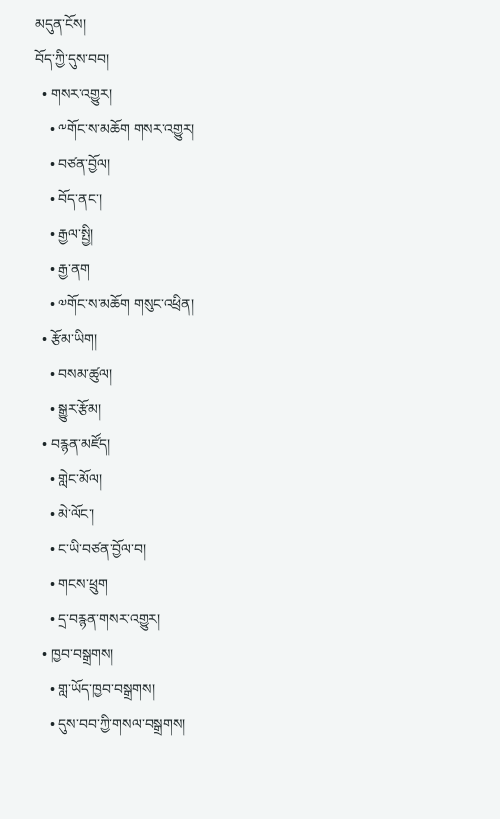མདུན་ངོས།
བོད་ཀྱི་དུས་བབ།
  • གསར་འགྱུར།
    • ༸གོང་ས་མཆོག གསར་འགྱུར།
    • བཙན་བྱོལ།
    • བོད་ནང་།
    • རྒྱལ་སྤྱི།
    • རྒྱ་ནག
    • ༧གོང་ས་མཆོག གསུང་འཕྲིན།
  • རྩོམ་ཡིག།
    • བསམ་ཚུལ།
    • སྒྱུར་རྩོམ།
  • བརྙན་མཛོད།
    • གླེང་མོལ།
    • མེ་ལོང་།
    • ང་ཡི་བཙན་བྱོལ་བ།
    • གངས་ཕྲུག
    • དྲ་བརྙན་གསར་འགྱུར།
  • ཁྱབ་བསྒྲགས།
    • གླ་ཡོད་ཁྱབ་བསྒྲགས།
    • དུས་བབ་ཀྱི་གསལ་བསྒྲགས།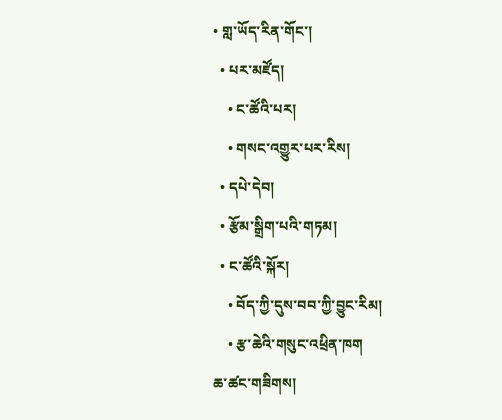• གླ་ཡོད་རིན་གོང་།
  • པར་མཛོད།
    • ང་ཚོའི་པར།
    • གསང་འགྱུར་པར་རིས།
  • དཔེ་དེབ།
  • རྩོམ་སྒྲིག་པའི་གཏམ།
  • ང་ཚོའི་སྐོར།
    • བོད་ཀྱི་དུས་བབ་ཀྱི་བྱུང་རིམ།
    • རྩ་ཆེའི་གསུང་འཕྲིན་ཁག
ཆ་ཚང་གཟིགས།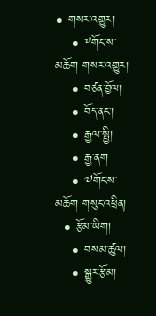• གསར་འགྱུར།
    • ༸གོང་ས་མཆོག གསར་འགྱུར།
    • བཙན་བྱོལ།
    • བོད་ནང་།
    • རྒྱལ་སྤྱི།
    • རྒྱ་ནག
    • ༧གོང་ས་མཆོག གསུང་འཕྲིན།
  • རྩོམ་ཡིག།
    • བསམ་ཚུལ།
    • སྒྱུར་རྩོམ།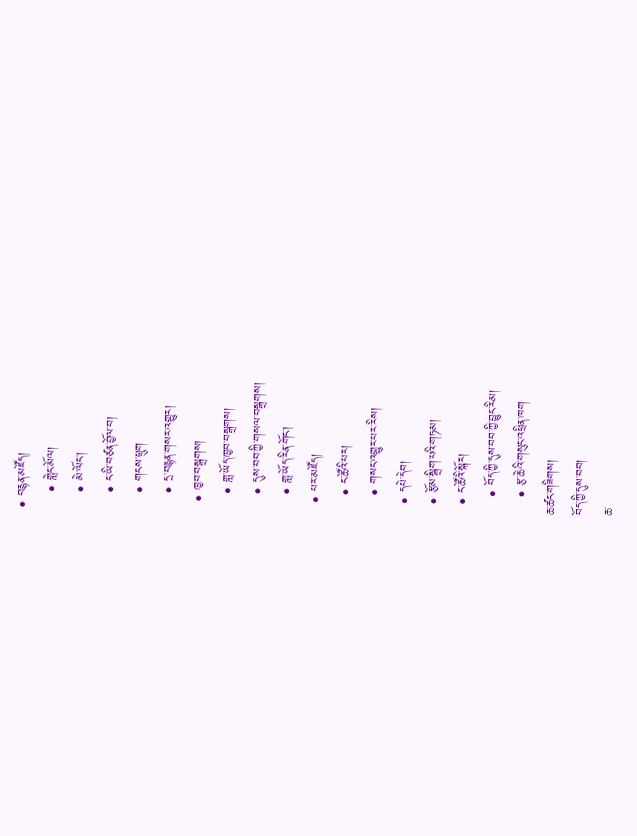• བརྙན་མཛོད།
    • གླེང་མོལ།
    • མེ་ལོང་།
    • ང་ཡི་བཙན་བྱོལ་བ།
    • གངས་ཕྲུག
    • དྲ་བརྙན་གསར་འགྱུར།
  • ཁྱབ་བསྒྲགས།
    • གླ་ཡོད་ཁྱབ་བསྒྲགས།
    • དུས་བབ་ཀྱི་གསལ་བསྒྲགས།
    • གླ་ཡོད་རིན་གོང་།
  • པར་མཛོད།
    • ང་ཚོའི་པར།
    • གསང་འགྱུར་པར་རིས།
  • དཔེ་དེབ།
  • རྩོམ་སྒྲིག་པའི་གཏམ།
  • ང་ཚོའི་སྐོར།
    • བོད་ཀྱི་དུས་བབ་ཀྱི་བྱུང་རིམ།
    • རྩ་ཆེའི་གསུང་འཕྲིན་ཁག
ཆ་ཚང་གཟིགས།
བོད་ཀྱི་དུས་བབ།
ཆ་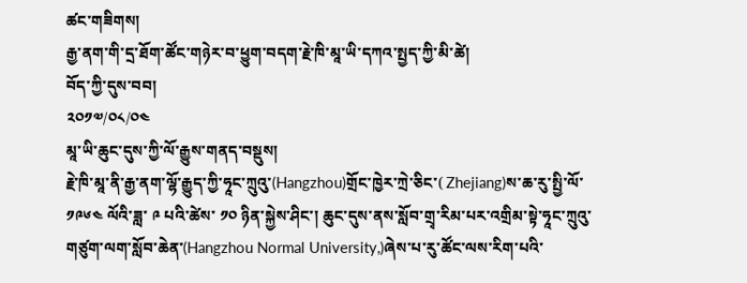ཚང་གཟིགས།
རྒྱ་ནག་གི་དྲ་ཐོག་ཚོང་གཉེར་བ་ཕྱུག་བདག་རྗེ་ཁི་མཱ་ཡི་དཀའ་སྤྱད་ཀྱི་མི་ཚེ།
བོད་ཀྱི་དུས་བབ།
༢༠༡༧/༠༨/༠༤
མཱ་ཡི་ཆུང་དུས་ཀྱི་ལོ་རྒྱུས་གནད་བསྡུས།
རྗེ་ཁི་མཱ་ནི་རྒྱ་ནག་ལྷོ་རྒྱུད་ཀྱི་ཧཱང་ཀྲུའུ་(Hangzhou)གྲོང་ཁྱེར་ཀྲེ་ཅིང་( Zhejiang)ས་ཆ་རུ་སྤྱི་ལོ་ ༡༩༦༤ ལོའི་ཟླ་ ༩ པའི་ཚེས་ ༡༠ ཉིན་སྐྱེས་ཤིང་། ཆུང་དུས་ནས་སློབ་གྲྭ་རིམ་པར་འགྲིམ་སྟེ་ཧཱང་ཀྲུའུ་གཙུག་ལག་སློབ་ཆེན་(Hangzhou Normal University,)ཞེས་པ་རུ་ཚོང་ལས་རིག་པའི་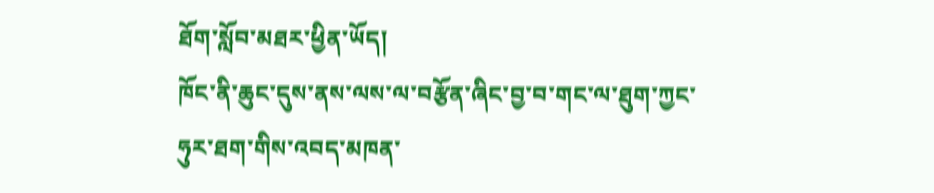ཐོག་སློབ་མཐར་ཕྱིན་ཡོད།
ཁོང་ནི་ཆུང་དུས་ནས་ལས་ལ་བརྩོན་ཞིང་བྱ་བ་གང་ལ་ཐུག་ཀྱང་ཧུར་ཐག་གིས་འབད་མཁན་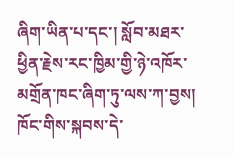ཞིག་ཡིན་པ་དང་། སློབ་མཐར་ཕྱིན་རྗེས་རང་ཁྱིམ་གྱི་ཉེ་འཁོར་མགྲོན་ཁང་ཞིག་ཏུ་ལས་ཀ་བྱས། ཁོང་གིས་སྐབས་དེ་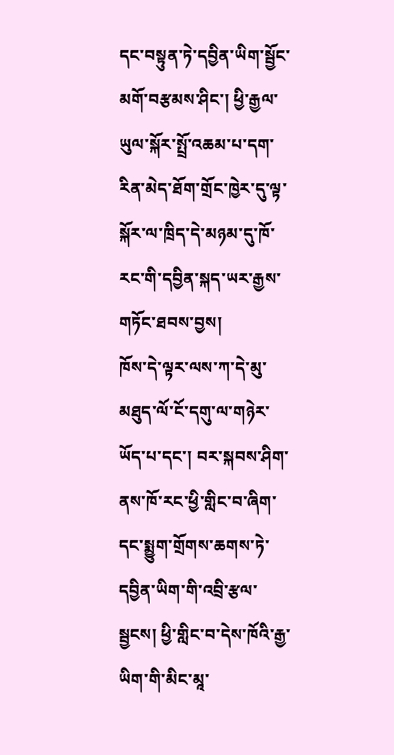དང་བསྟུན་ཏེ་དབྱིན་ཡིག་སྦྱོང་མགོ་བརྩམས་ཤིང་། ཕྱི་རྒྱལ་ཡུལ་སྐོར་སྤྲོ་འཆམ་པ་དག་རིན་མེད་ཐོག་གྲོང་ཁྱེར་དུ་ལྟ་སྐོར་ལ་ཁྲིད་དེ་མཉམ་དུ་ཁོ་རང་གི་དབྱིན་སྐད་ཡར་རྒྱས་གཏོང་ཐབས་བྱས།
ཁོས་དེ་ལྟར་ལས་ཀ་དེ་མུ་མཐུད་ལོ་ངོ་དགུ་ལ་གཉེར་ཡོད་པ་དང་། བར་སྐབས་ཤིག་ནས་ཁོ་རང་ཕྱི་གླིང་བ་ཞིག་དང་སྨྱུག་གྲོགས་ཆགས་ཏེ་དབྱིན་ཡིག་གི་འབྲི་རྩལ་སྦྱངས། ཕྱི་གླིང་བ་དེས་ཁོའི་རྒྱ་ཡིག་གི་མིང་མཱ་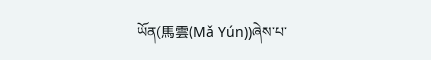ཡོན(馬雲(Mǎ Yún))ཞེས་པ་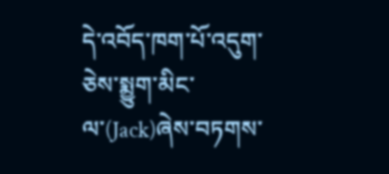དེ་འབོད་ཁག་པོ་འདུག་ཅེས་སྨྱུག་མིང་ལ་(Jack)ཞེས་བཏགས་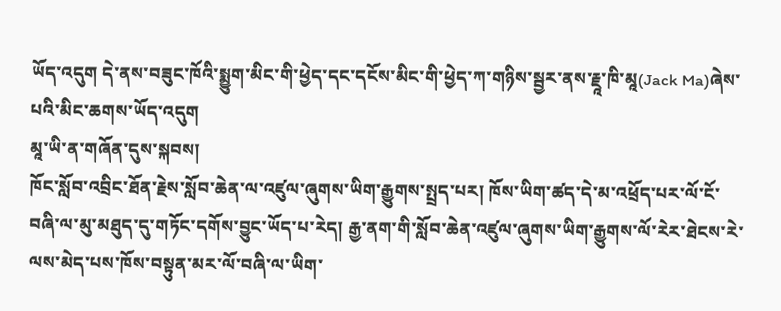ཡོད་འདུག དེ་ནས་བཟུང་ཁོའི་སྨྱུག་མིང་གི་ཕྱེད་དང་དངོས་མིང་གི་ཕྱེད་ཀ་གཉིས་སྦྱར་ནས་རྗཱ་ཁི་མཱ(Jack Ma)ཞེས་པའི་མིང་ཆགས་ཡོད་འདུག
མཱ་ཡི་ན་གཞོན་དུས་སྐབས།
ཁོང་སློབ་འབྲིང་ཐོན་རྗེས་སློབ་ཆེན་ལ་འཛུལ་ཞུགས་ཡིག་རྒྱུགས་སྤྲད་པར། ཁོས་ཡིག་ཚད་དེ་མ་འཕྲོད་པར་ལོ་ངོ་བཞི་ལ་མུ་མཐུད་དུ་གཏོང་དགོས་བྱུང་ཡོད་པ་རེད། རྒྱ་ནག་གི་སློབ་ཆེན་འཛུལ་ཞུགས་ཡིག་རྒྱུགས་ལོ་རེར་ཐེངས་རེ་ལས་མེད་པས་ཁོས་བསྟུན་མར་ལོ་བཞི་ལ་ཡིག་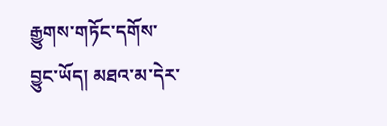རྒྱུགས་གཏོང་དགོས་བྱུང་ཡོད། མཐའ་མ་དེར་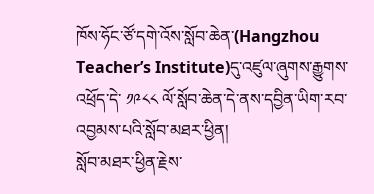ཁོས་ཧོང་ཙོ་དགེ་འོས་སློབ་ཆེན་(Hangzhou Teacher’s Institute)དུ་འཛུལ་ཞུགས་རྒྱུགས་འཕྲོད་དེ་ ༡༩༨༨ ལོ་སློབ་ཆེན་དེ་ནས་དབྱིན་ཡིག་རབ་འབྱམས་པའི་སློབ་མཐར་ཕྱིན།
སློབ་མཐར་ཕྱིན་རྗེས་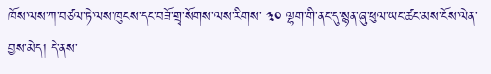ཁོས་ལས་ཀ་བཙལ་ཏེ་ལས་ཁུངས་དང་བཟོ་གྲྭ་སོགས་ལས་རིགས་ ༣༠ ལྷག་གི་ནང་དུ་སྙན་ཞུ་ཕུལ་ཡང་ཚང་མས་ངོས་ལེན་བྱས་མེད། དེ་ནས་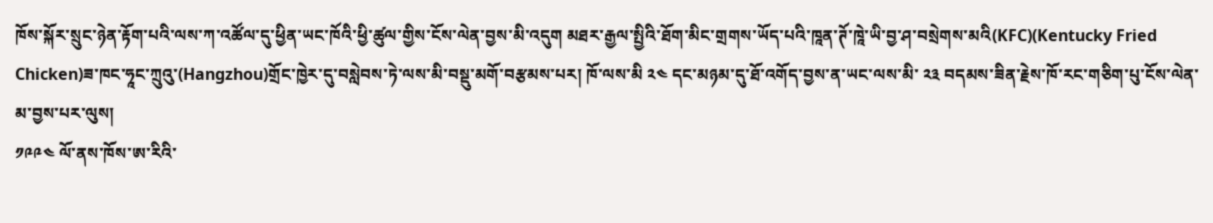ཁོས་སྐོར་སྲུང་ཉེན་རྟོག་པའི་ལས་ཀ་འཚོལ་དུ་ཕྱིན་ཡང་ཁོའི་ཕྱི་ཚུལ་གྱིས་ངོས་ལེན་བྱས་མི་འདུག མཐར་རྒྱལ་སྤྱིའི་ཐོག་མིང་གྲགས་ཡོད་པའི་ཁཱན་ཊོ་ཁཱེ་ཡི་བྱ་ཤ་བསྲེགས་མའི(KFC)(Kentucky Fried Chicken)ཟ་ཁང་ཧཱང་ཀྲུའུ་(Hangzhou)གྲོང་ཁྱེར་དུ་བསླེབས་ཏེ་ལས་མི་བསྡུ་མགོ་བརྩམས་པར། ཁོ་ལས་མི ༢༤ དང་མཉམ་དུ་ཐོ་འགོད་བྱས་ན་ཡང་ལས་མི་ ༢༣ བདམས་ཟིན་རྗེས་ཁོ་རང་གཅིག་པུ་ངོས་ལེན་མ་བྱས་པར་ལུས།
༡༩༩༤ ལོ་ནས་ཁོས་ཨ་རིའི་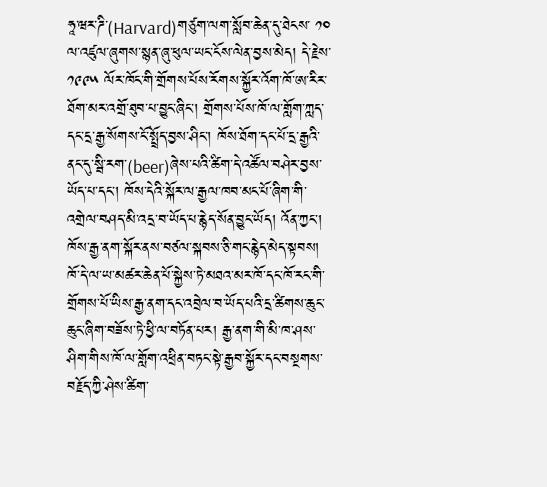ཧཱ་ཝར་ཌི་(Harvard)གཙུག་ལག་སློབ་ཆེན་དུ་ཐེངས་ ༡༠ ལ་འཛུལ་ཞུགས་སྙན་ཞུ་ཕུལ་ཡང་ངོས་ལེན་བྱས་མེད། དེ་རྗེས་ ༡༩༩༥ ལོར་ཁོང་གི་གྲོགས་པོས་རོགས་སྐྱོར་འོག་ཁོ་ཨ་རིར་ཐོག་མར་འགྲོ་ཐུབ་པ་བྱུང་ཞིང་། གྲོགས་པོས་ཁོ་ལ་གློག་ཀླད་དང་དྲ་རྒྱ་སོགས་ངོ་སྤྲོད་བྱས་ཤིང་། ཁོས་ཐོག་དང་པོ་དྲ་རྒྱའི་ནང་དུ་སྦི་རག་(beer)ཞེས་པའི་ཚིག་དེ་འཚོལ་བཤེར་བྱས་ཡོད་པ་དང་། ཁོས་དེའི་སྐོར་ལ་རྒྱལ་ཁབ་མང་པོ་ཞིག་གི་འགྲེལ་བཤད་མི་འདྲ་བ་ཡོད་པ་རྙེད་སོན་བྱུང་ཡོད། འོན་ཀྱང་། ཁོས་རྒྱ་ནག་སྐོར་ནས་བཙལ་སྐབས་ཅི་གང་རྙེད་མེད་སྟབས། ཁོ་དེ་ལ་ཡ་མཚར་ཆེན་པོ་སྐྱེས་ཏེ་མཐའ་མར་ཁོ་དང་ཁོ་རང་གི་གྲོགས་པོ་ཡིས་རྒྱ་ནག་དང་འབྲེལ་བ་ཡོད་པའི་དྲ་ཚིགས་ཆུང་ཆུང་ཞིག་བཟོས་ཏེ་ཕྱི་ལ་བཏོན་པར། རྒྱ་ནག་གི་མི་ཁ་ཤས་ཤིག་གིས་ཁོ་ལ་གློག་འཕྲིན་བཏང་སྟེ་རྒྱབ་སྐྱོར་དང་བསྔགས་བརྗོད་ཀྱི་ཤེས་ཚིག་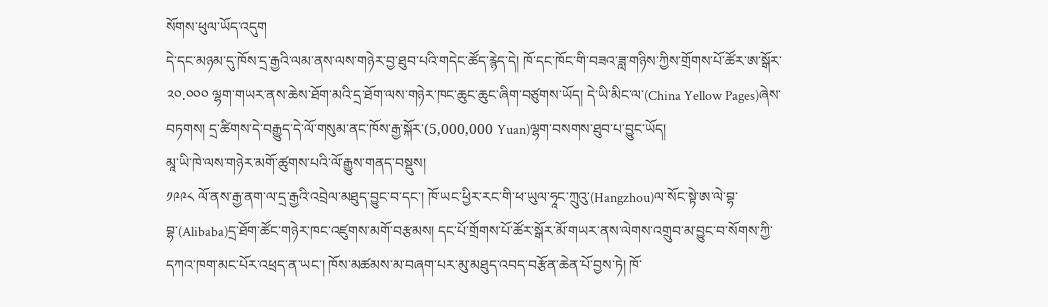སོགས་ཕུལ་ཡོད་འདུག
དེ་དང་མཉམ་དུ་ཁོས་དྲ་རྒྱའི་ལམ་ནས་ལས་གཉེར་བྱ་ཐུབ་པའི་གདེང་ཚོད་རྙེད་དེ། ཁོ་དང་ཁོང་གི་བཟའ་ཟླ་གཉིས་ཀྱིས་གྲོགས་པོ་ཚོར་ཨ་སྒོར་ ༢༠.༠༠༠ ལྷག་གཡར་ནས་ཆེས་ཐོག་མའི་དྲ་ཐོག་ལས་གཉེར་ཁང་ཆུང་ཆུང་ཞིག་བཙུགས་ཡོད། དེ་ཡི་མིང་ལ་(China Yellow Pages)ཞེས་བཏགས། དྲ་ཚིགས་དེ་བརྒྱུད་དེ་ལོ་གསུམ་ནང་ཁོས་རྒྱ་སྐོར་(5,000,000 Yuan)ལྷག་བསགས་ཐུབ་པ་བྱུང་ཡོད།
མཱ་ཡི་ཁེ་ལས་གཉེར་མགོ་ཚུགས་པའི་ལོ་རྒྱུས་གནད་བསྡུས།
༡༩༩༨ ལོ་ནས་རྒྱ་ནག་ལ་དྲ་རྒྱའི་འབྲེལ་མཐུད་བྱུང་བ་དང་། ཁོ་ཡང་ཕྱིར་རང་གི་ཕ་ཡུལ་ཧཱང་ཀྲུའུ་(Hangzhou)ལ་སོང་སྟེ་ཨ་ལེ་བྷ་བྷ་(Alibaba)དྲ་ཐོག་ཚོང་གཉེར་ཁང་འཛུགས་མགོ་བརྩམས། དང་པོ་གྲོགས་པོ་ཚོར་སྒོར་མོ་གཡར་ནས་ལེགས་འགྲུབ་མ་བྱུང་བ་སོགས་ཀྱི་དཀའ་ཁག་མང་པོར་འཕྲད་ན་ཡང་། ཁོས་མཚམས་མ་བཞག་པར་མུ་མཐུད་འབད་བརྩོན་ཆེན་པོ་བྱས་ཏེ། ཁོ་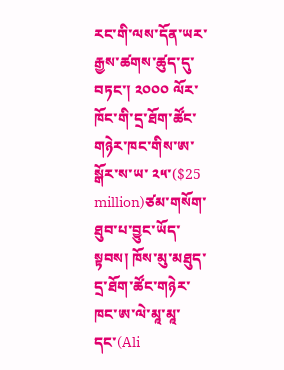རང་གི་ལས་དོན་ཡར་རྒྱས་ཚགས་ཚུད་དུ་བཏང་། ༢༠༠༠ ལོར་ཁོང་གི་དྲ་ཐོག་ཚོང་གཉེར་ཁང་གིས་ཨ་སྒོར་ས་ཡ་ ༢༥་($25 million)ཙམ་གསོག་ཐུབ་པ་བྱུང་ཡོད་སྟབས། ཁོས་མུ་མཐུད་དྲ་ཐོག་ཚོང་གཉེར་ཁང་ཨ་ལེ་མཱ་མཱ་དང་(Ali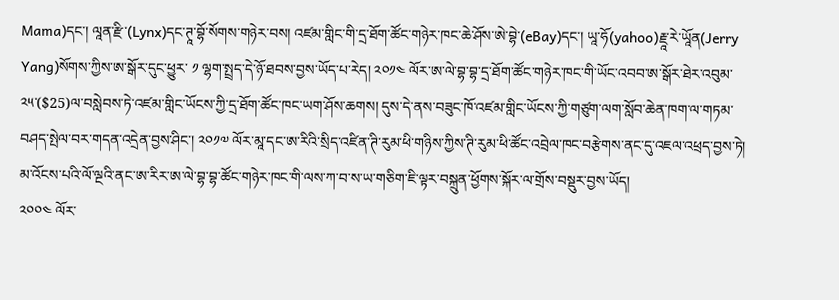Mama)དང་། ལཱན་རྫི་(Lynx)དང་ཊཱ་བྷོ་སོགས་གཉེར་བས། འཛམ་གླིང་གི་དྲ་ཐོག་ཚོང་གཉེར་ཁང་ཆེ་ཤོས་ཨེ་བྷེ་(eBay)དང་། ཡཱ་ཧོ(yahoo)རྗཱ་རེ་ཡཱོན(Jerry Yang)སོགས་ཀྱིས་ཨ་སྒོར་དུང་ཕྱུར་ ༡ ལྷག་སྤྲད་དེ་ཉོ་ཐབས་བྱས་ཡོད་པ་རེད། ༢༠༡༤ ལོར་ཨ་ལེ་བྷ་བྷ་དྲ་ཐོག་ཚོང་གཉེར་ཁང་གི་ཡོང་འབབ་ཨ་སྒོར་ཐེར་འབུམ་ ༢༥་($25)ལ་བསླེབས་ཏེ་འཛམ་གླིང་ཡོངས་ཀྱི་དྲ་ཐོག་ཚོང་ཁང་ཡག་ཤོས་ཆགས། དུས་དེ་ནས་བཟུང་ཁོ་འཛམ་གླིང་ཡོངས་ཀྱི་གཙུག་ལག་སློབ་ཆེན་ཁག་ལ་གཏམ་བཤད་སྤེལ་བར་གདན་འདྲེན་བྱས་ཤིང་། ༢༠༡༧ ལོར་མཱ་དང་ཨ་རིའི་སྲིད་འཛིན་ཊི་རུམ་ཕི་གཉིས་ཀྱིས་ཊི་རུམ་ཕི་ཚོང་འབྲེལ་ཁང་བརྩེགས་ནང་དུ་འཇལ་འཕྲད་བྱས་ཏེ། མ་འོངས་པའི་ལོ་ལྔའི་ནང་ཨ་རིར་ཨ་ལེ་བྷ་བྷ་ཚོང་གཉེར་ཁང་གི་ལས་ཀ་བ་ས་ཡ་གཅིག་ཇི་ལྟར་བསྐྲུན་ཕྱོགས་སྐོར་ལ་གྲོས་བསྡུར་བྱས་ཡོད།
༢༠༠༤ ལོར་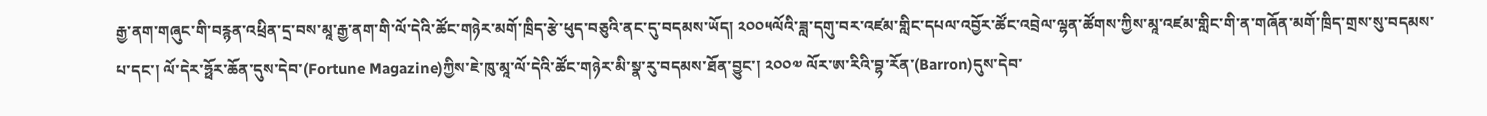རྒྱ་ནག་གཞུང་གི་བརྙན་འཕྲིན་དྲ་བས་མཱ་རྒྱ་ནག་གི་ལོ་དེའི་ཚོང་གཉེར་མགོ་ཁྲིད་རྩེ་ཕུད་བཅུའི་ནང་དུ་བདམས་ཡོད། ༢༠༠༥ལོའི་ཟླ་དགུ་བར་འཛམ་གླིང་དཔལ་འབྱོར་ཚོང་འབྲེལ་ལྷན་ཚོགས་ཀྱིས་མཱ་འཛམ་གླིང་གི་ན་གཞོན་མགོ་ཁྲིད་གྲས་སུ་བདམས་པ་དང་། ལོ་དེར་ཧྥོར་ཆོན་དུས་དེབ་(Fortune Magazine)ཀྱིས་ཇེ་ཁུ་མཱ་ལོ་དེའི་ཚོང་གཉེར་མི་སྣ་རུ་བདམས་ཐོན་བྱུང་། ༢༠༠༧ ལོར་ཨ་རིའི་བྷ་རོན་(Barron)དུས་དེབ་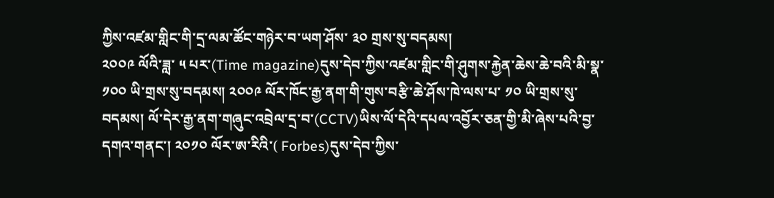ཀྱིས་འཛམ་གླིང་གི་དྲ་ལམ་ཚོང་གཉེར་བ་ཡག་ཤོས་ ༣༠ གྲས་སུ་བདམས།
༢༠༠༩ ལོའི་ཟླ་ ༥ པར་(Time magazine)དུས་དེབ་ཀྱིས་འཛམ་གླིང་གི་ཤུགས་རྐྱེན་ཆེས་ཆེ་བའི་མི་སྣ་ ༡༠༠ ཡི་གྲས་སུ་བདམས། ༢༠༠༩ ལོར་ཁོང་རྒྱ་ནག་གི་གུས་བརྩི་ཆེ་ཤོས་ཁེ་ལས་པ་ ༡༠ ཡི་གྲས་སུ་བདམས། ལོ་དེར་རྒྱ་ནག་གཞུང་འབྲེལ་དྲ་བ་(CCTV)ཡིས་ལོ་དེའི་དཔལ་འབྱོར་ཅན་གྱི་མི་ཞེས་པའི་བྱ་དགའ་གནང་། ༢༠༡༠ ལོར་ཨ་རིའི་( Forbes)དུས་དེབ་ཀྱིས་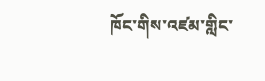ཁོང་གིས་འཛམ་གླིང་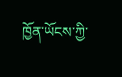ཁྱོན་ཡོངས་ཀྱི་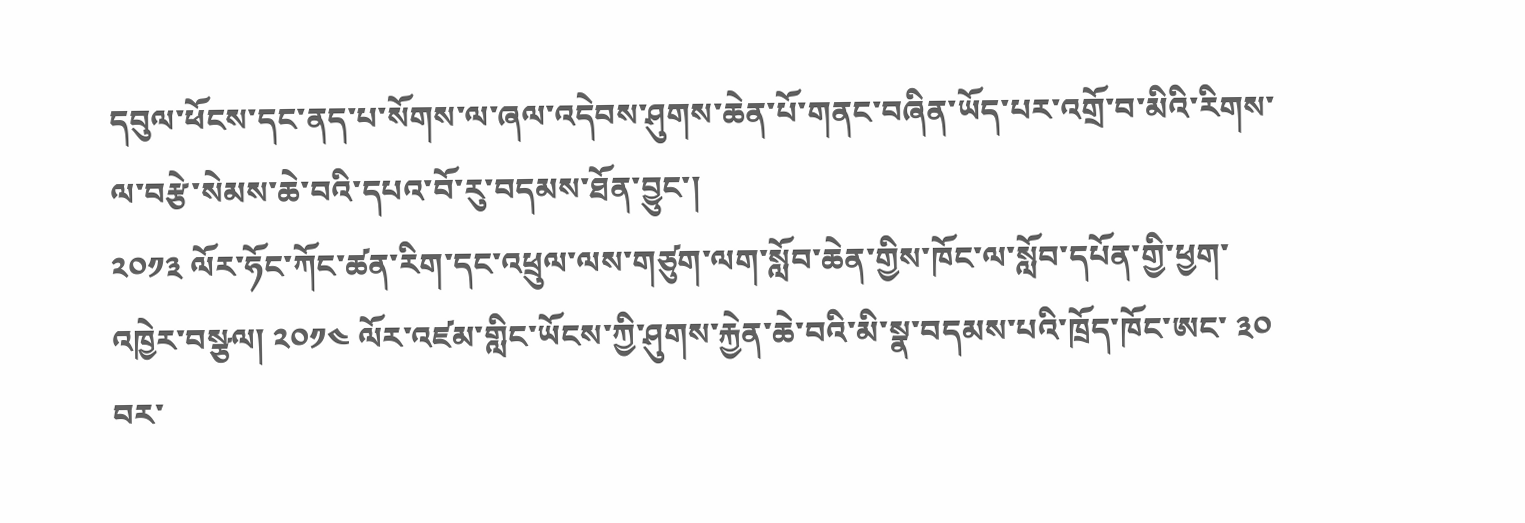དབུལ་ཕོངས་དང་ནད་པ་སོགས་ལ་ཞལ་འདེབས་ཤུགས་ཆེན་པོ་གནང་བཞིན་ཡོད་པར་འགྲོ་བ་མིའི་རིགས་ལ་བརྩེ་སེམས་ཆེ་བའི་དཔའ་བོ་རུ་བདམས་ཐོན་བྱུང་།
༢༠༡༣ ལོར་ཧོང་ཀོང་ཚན་རིག་དང་འཕྲུལ་ལས་གཙུག་ལག་སློབ་ཆེན་གྱིས་ཁོང་ལ་སློབ་དཔོན་གྱི་ཕྱག་འཁྱེར་བསྩལ། ༢༠༡༤ ལོར་འཛམ་གླིང་ཡོངས་ཀྱི་ཤུགས་རྐྱེན་ཆེ་བའི་མི་སྣ་བདམས་པའི་ཁྲོད་ཁོང་ཨང་ ༣༠ བར་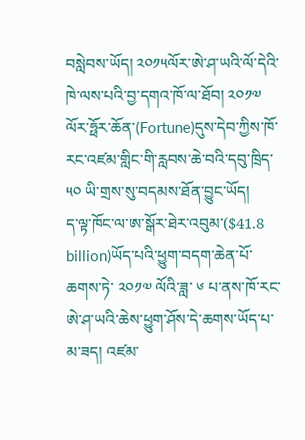བསླེབས་ཡོད། ༢༠༡༥ལོར་ཨེ་ཤ་ཡའི་ལོ་དེའི་ཁེ་ལས་པའི་བྱ་དགའ་ཁོ་ལ་ཐོབ། ༢༠༡༧ ལོར་ཧྥོར་ཆོན་(Fortune)དུས་དེབ་ཀྱིས་ཁོ་རང་འཛམ་གླིང་གི་རླབས་ཆེ་བའི་དབུ་ཁྲིད་ ༥༠ ཡི་གྲས་སུ་བདམས་ཐོན་བྱུང་ཡོད།
ད་ལྟ་ཁོང་ལ་ཨ་སྒོར་ཐེར་འབུམ་($41.8 billion)ཡོད་པའི་ཕྱུག་བདག་ཆེན་པོ་ཆགས་ཏེ་ ༢༠༡༧ ལོའི་ཟླ་ ༦ པ་ནས་ཁོ་རང་ཨེ་ཤ་ཡའི་ཆེས་ཕྱུག་ཤོས་དེ་ཆགས་ཡོད་པ་མ་ཟད། འཛམ་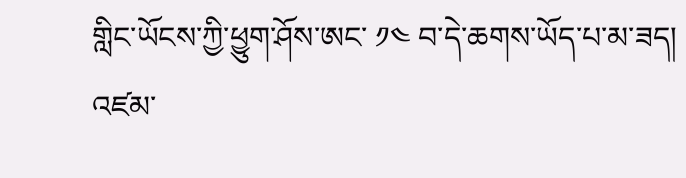གླིང་ཡོངས་ཀྱི་ཕྱུག་ཤོས་ཨང་ ༡༤ བ་དེ་ཆགས་ཡོད་པ་མ་ཟད། འཛམ་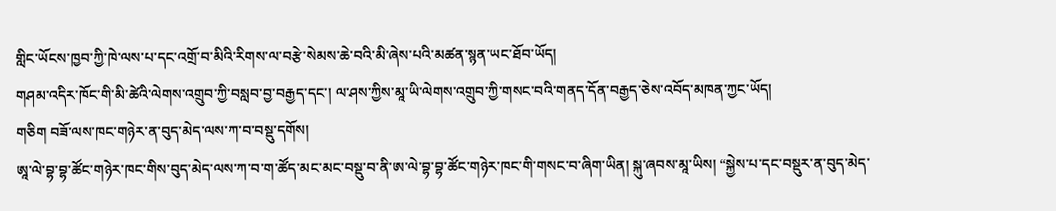གླིང་ཡོངས་ཁྱབ་ཀྱི་ཁེ་ལས་པ་དང་འགྲོ་བ་མིའི་རིགས་ལ་བརྩེ་སེམས་ཆེ་བའི་མི་ཞེས་པའི་མཚན་སྙན་ཡང་ཐོབ་ཡོད།
གཤམ་འདིར་ཁོང་གི་མི་ཚེའི་ལེགས་འགྲུབ་ཀྱི་བསླབ་བྱ་བརྒྱད་དང་། ལ་ཤས་ཀྱིས་མཱ་ཡི་ལེགས་འགྲུབ་ཀྱི་གསང་བའི་གནད་དོན་བརྒྱད་ཅེས་འབོད་མཁན་ཀྱང་ཡོད།
གཅིག བཟོ་ལས་ཁང་གཉེར་ན་བུད་མེད་ལས་ཀ་བ་བསྡུ་དགོས།
ཨཱ་ལེ་བྷ་བྷ་ཚོང་གཉེར་ཁང་གིས་བུད་མེད་ལས་ཀ་བ་ག་ཚོད་མང་མང་བསྡུ་བ་ནི་ཨ་ལེ་བྷ་བྷ་ཚོང་གཉེར་ཁང་གི་གསང་བ་ཞིག་ཡིན། སྐུ་ཞབས་མཱ་ཡིས། “སྐྱེས་པ་དང་བསྡུར་ན་བུད་མེད་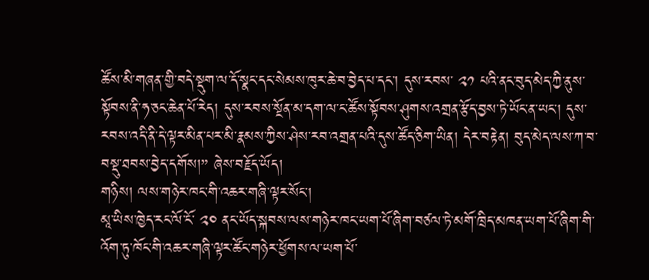ཚོས་མི་གཞན་གྱི་བདེ་སྡུག་ལ་དོ་སྣང་དང་སེམས་ཁུར་ཆེ་བ་བྱེད་པ་དང་། དུས་རབས་ ༢༡ པའི་ནང་བུད་མེད་ཀྱི་ནུས་སྟོབས་ནི་ཧ་ཅང་ཆེན་པོ་རེད། དུས་རབས་སྔོན་མ་དག་ལ་ང་ཚོས་སྟོབས་ཤུགས་འགྲན་རྩོད་བྱས་ཏེ་ཡོང་ན་ཡང་། དུས་རབས་འདི་ནི་དེ་ལྟར་མིན་པར་མི་རྣམས་ཀྱིས་ཤེས་རབ་འགྲན་པའི་དུས་ཚོད་ཅིག་ཡིན། དེར་བརྟེན། བུད་མེད་ལས་ཀ་བ་བསྡུ་ཐབས་བྱེད་དགོས།” ཞེས་བརྗོད་ཡོད།
གཉིས། ལས་གཉེར་ཁང་གི་འཆར་གཞི་ལྟར་སོང་།
མཱ་ཡིས་ཁྱེད་རང་ལོ་ངོ་ ༢༠ ནང་ཡོད་སྐབས་ལས་གཉེར་ཁང་ཡག་པོ་ཞིག་བཙལ་ཏེ་མགོ་ཁྲིད་མཁན་ཡག་པོ་ཞིག་གི་འོག་ཏུ་ཁོང་གི་འཆར་གཞི་ལྟར་ཚོང་གཉེར་ཕྱོགས་ལ་ཡག་པོ་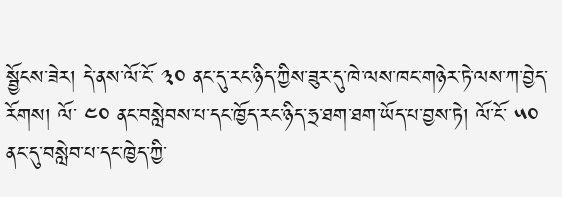སྦྱོངས་ཟེར། དེ་ནས་ལོ་ངོ་ ༣༠ ནང་དུ་རང་ཉིད་ཀྱིས་ཟུར་དུ་ཁེ་ལས་ཁང་གཉེར་ཏེ་ལས་ཀ་བྱེད་རོགས། ལོ་ ༤༠ ནང་བསླེབས་པ་དང་ཁྱོད་རང་ཉིད་ཧྲ་ཐག་ཐག་ཡོད་པ་བྱས་ཏེ། ལོ་ངོ་ ༥༠ ནང་དུ་བསླེབ་པ་དང་ཁྱེད་ཀྱི་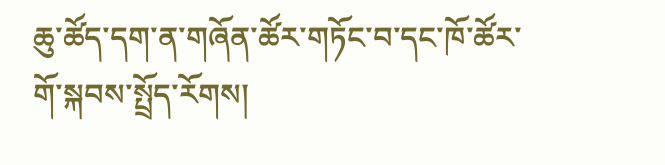ཆུ་ཚོད་དག་ན་གཞོན་ཚོར་གཏོང་བ་དང་ཁོ་ཚོར་གོ་སྐབས་སྤྲོད་རོགས།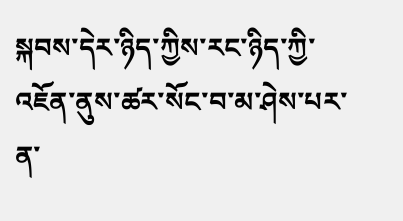སྐབས་དེར་ཉིད་ཀྱིས་རང་ཉིད་ཀྱི་འཇོན་ནུས་ཚར་སོང་བ་མ་ཤེས་པར་ན་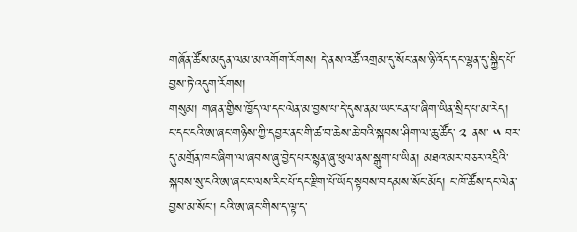གཞོན་ཚོས་མདུན་ལམ་མ་འགོག་རོགས། དེ་ནས་འཚོ་འགྲམ་དུ་སོང་ནས་ཉི་འོད་དང་ལྷན་དུ་སྐྱིད་པོ་བྱས་ཏེ་འདུག་རོགས།
གསུམ། གཞན་གྱིས་ཁྱོད་ལ་དང་ལེན་མ་བྱས་པ་དེ་དུས་ནམ་ཡང་ངན་པ་ཞིག་ཡིན་སྲིད་པ་མ་རེད།
ང་དང་ངའི་ཨ་ཞང་གཉིས་ཀྱི་དབྱར་ནང་གི་ཚ་བ་ཆེས་ཆེ་བའི་སྐབས་ཤིག་ལ་ཆུ་ཚོད་ ༢ ནས་ ༥ བར་དུ་མགྲོན་ཁང་ཞིག་ལ་ཞབས་ཞུ་བྱེད་པར་སྙན་ཞུ་ཕུལ་ནས་སྒུག་པ་ཡིན། མཐའ་མར་བཅར་འདྲིའི་སྐབས་སུ་ངའི་ཨ་ཞང་ང་ལས་རིང་པོ་དང་རྫིག་པོ་ཡོད་སྟབས་བདམས་སོང་མོད། ང་ཁོ་ཚོས་དང་ལེན་བྱས་མ་སོང་། ངའི་ཨ་ཞང་གིས་ད་ལྟ་ད་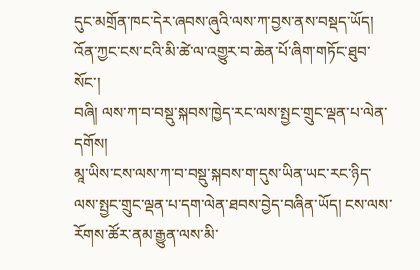དུང་མགྲོན་ཁང་དེར་ཞབས་ཞུའི་ལས་ཀ་བྱས་ནས་བསྡད་ཡོད། འོན་ཀྱང་ངས་ངའི་མི་ཚེ་ལ་འགྱུར་བ་ཆེན་པོ་ཞིག་གཏོང་ཐུབ་སོང་།
བཞི། ལས་ཀ་བ་བསྡུ་སྐབས་ཁྱེད་རང་ལས་སྤྱང་གྲུང་ལྡན་པ་ལེན་དགོས།
མཱ་ཡིས་ངས་ལས་ཀ་བ་བསྡུ་སྐབས་ག་དུས་ཡིན་ཡང་རང་ཉིད་ལས་སྤྱང་གྲུང་ལྡན་པ་དག་ལེན་ཐབས་བྱེད་བཞིན་ཡོད། ངས་ལས་རོགས་ཚོར་ནམ་རྒྱུན་ལས་མི་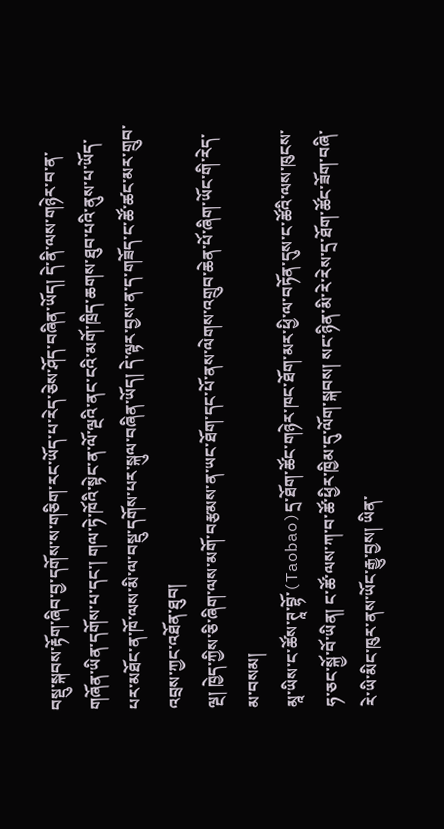བསྡུ་སྐབས་རྟོག་ཞིབ་བྱ་དགོས་ས་གཅིག་རང་ཡོད་པ་རེད་ཅེས་ཤོད་བཞིན་ཡོད། དེ་ནི་ལས་གཉེར་བ་ན་གཞོན་ཡིན་དགོས་པ་དང་། གལ་ཏེ་ཁོའི་སྟེང་ན་ལོ་ལྔའི་ནང་ངའི་མགོ་ཁྲིད་ཆགས་ཐུབ་པའི་ནུས་པ་ཡོད་པར་མཐོང་ན་ཁོ་ལས་མི་ལ་བསྡུ་དགོས་པར་སྐུལ་བཞིན་ཡོད། དེ་ལྟར་བྱས་ན་ད་གཟོད་ང་ཚོ་ཚང་མར་གྲུབ་འབྲས་ཀྱང་འཐོན་ཐུབ།
ལྔ། ཁྱེད་ཀྱིས་ཅི་ཞིག་ལས་མགོ་བརྩམས་ན་ཡང་ཐོག་དང་པོ་ནས་ལེགས་འགྲུབ་ཆེན་པོ་ཞིག་ཡོང་གི་རེད་མ་བསམ།
མཱ་ཡིས་ང་ཚོས་ཊཱ་བྷོ་(Taobao)དྲ་ཐོག་ཚོང་གཉེར་ཁང་ཐོག་མར་ཕྱི་ལ་བཏོན་དུས་ང་ཚོའི་ལས་ཁུངས་ཧ་ཅང་སྐྱོ་བོ་ཡིན། ང་ཚོ་ལས་ཀ་བ་ཚོ་ཕྱིར་ཁྱིམ་དུ་ལོག་སྐབས། སང་ཉིན་མི་རེ་རེས་དྲ་ཐོག་ཚོང་ཟོག་བཞི་རེ་ཡི་མིང་ཁུར་ནས་ཡོང་རྒྱུ་བྱས། ཡིན་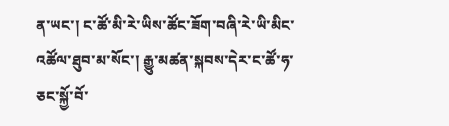ན་ཡང་། ང་ཚོ་མི་རེ་ཡིས་ཚོང་ཟོག་བཞི་རེ་ཡི་མིང་འཚོལ་ཐུབ་མ་སོང་། རྒྱུ་མཚན་སྐབས་དེར་ང་ཚོ་ཧ་ཅང་སྐྱོ་བོ་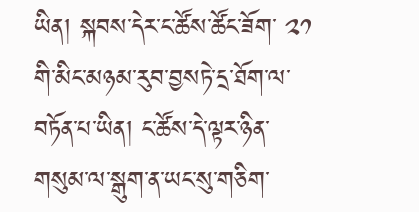ཡིན། སྐབས་དེར་ང་ཚོས་ཚོང་ཟོག་ ༢༡ གི་མིང་མཉམ་རུབ་བྱསཏེ་དྲ་ཐོག་ལ་བཏོན་པ་ཡིན། ང་ཚོས་དེ་ལྟར་ཉིན་གསུམ་ལ་སྒུག་ན་ཡང་སུ་གཅིག་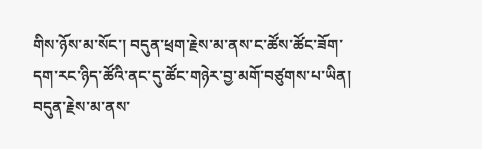གིས་ཉོས་མ་སོང་། བདུན་ཕྲག་རྗེས་མ་ནས་ང་ཚོས་ཚོང་ཟོག་དག་རང་ཉིད་ཚོའི་ནང་དུ་ཚོང་གཉེར་བྱ་མགོ་བཙུགས་པ་ཡིན། བདུན་རྗེས་མ་ནས་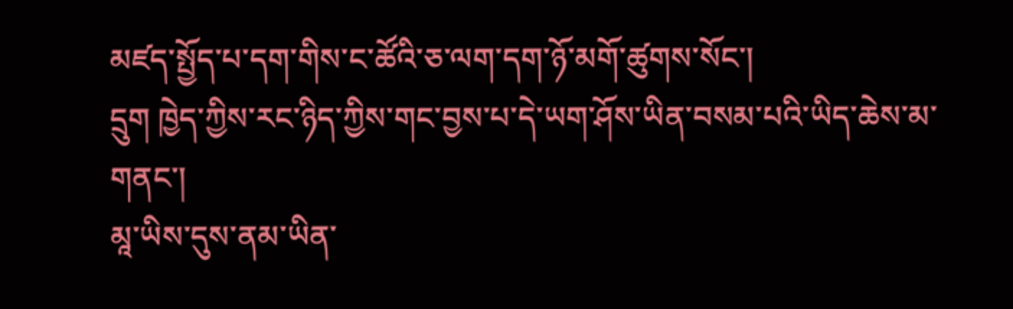མཛད་སྤྱོད་པ་དག་གིས་ང་ཚོའི་ཅ་ལག་དག་ཉོ་མགོ་ཚུགས་སོང་།
དྲུག ཁྱེད་ཀྱིས་རང་ཉིད་ཀྱིས་གང་བྱས་པ་དེ་ཡག་ཤོས་ཡིན་བསམ་པའི་ཡིད་ཆེས་མ་གནང་།
མཱ་ཡིས་དུས་ནམ་ཡིན་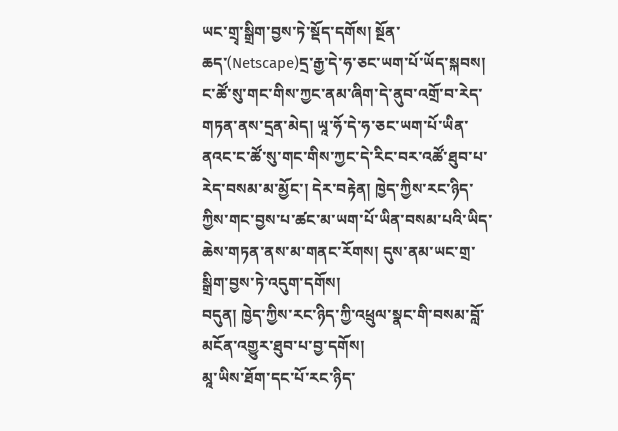ཡང་གྲྭ་སྒྲིག་བྱས་ཏེ་སྡོད་དགོས། སྔོན་ཆད་(Netscape)དྲ་རྒྱ་དེ་ཧ་ཅང་ཡག་པོ་ཡོད་སྐབས། ང་ཚོ་སུ་གང་གིས་ཀྱང་ནམ་ཞིག་དེ་ནུབ་འགྲོ་བ་རེད་གཏན་ནས་དྲན་མེད། ཡཱ་ཧོ་དེ་ཧ་ཅང་ཡག་པོ་ཡིན་ནའང་ང་ཚོ་སུ་གང་གིས་ཀྱང་དེ་རིང་བར་འཚོ་ཐུབ་པ་རེད་བསམ་མ་མྱོང་། དེར་བརྟེན། ཁྱེད་ཀྱིས་རང་ཉིད་ཀྱིས་གང་བྱས་པ་ཚང་མ་ཡག་པོ་ཡིན་བསམ་པའི་ཡིད་ཆེས་གཏན་ནས་མ་གནང་རོགས། དུས་ནམ་ཡང་གྲ་སྒྲིག་བྱས་ཏེ་འདུག་དགོས།
བདུན། ཁྱེད་ཀྱིས་རང་ཉིད་ཀྱི་འཕྲུལ་སྣང་གི་བསམ་བློ་མངོན་འགྱུར་ཐུབ་པ་བྱ་དགོས།
མཱ་ཡིས་ཐོག་དང་པོ་རང་ཉིད་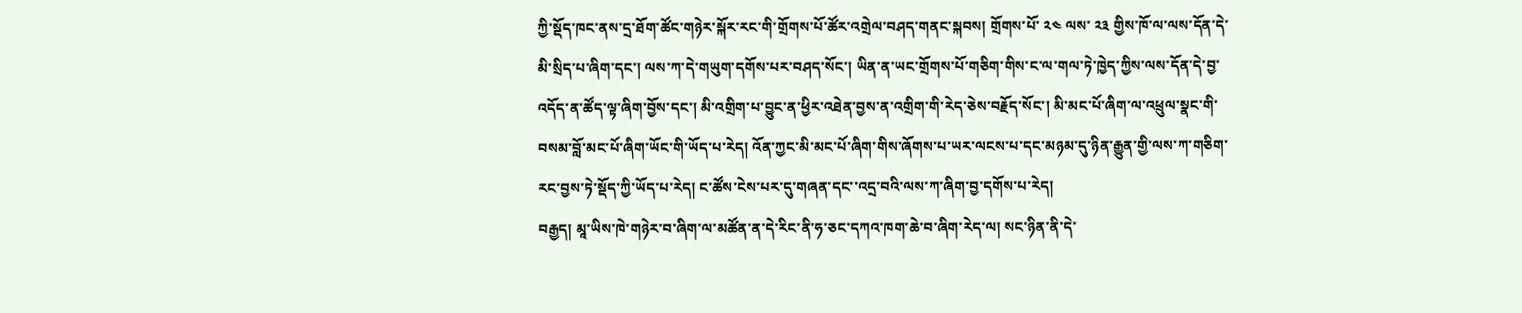ཀྱི་སྡོད་ཁང་ནས་དྲ་ཐོག་ཚོང་གཉེར་སྐོར་རང་གི་གྲོགས་པོ་ཚོར་འགྲེལ་བཤད་གནང་སྐབས། གྲོགས་པོ་ ༢༤ ལས་ ༢༣ གྱིས་ཁོ་ལ་ལས་དོན་དེ་མི་སྲིད་པ་ཞིག་དང་། ལས་ཀ་དེ་གཡུག་དགོས་པར་བཤད་སོང་། ཡིན་ན་ཡང་གྲོགས་པོ་གཅིག་གིས་ང་ལ་གལ་ཏེ་ཁྱེད་ཀྱིས་ལས་དོན་དེ་བྱ་འདོད་ན་ཚོད་ལྟ་ཞིག་བྱོས་དང་། མི་འགྲིག་པ་བྱུང་ན་ཕྱིར་འཐེན་བྱས་ན་འགྲིག་གི་རེད་ཅེས་བརྗོད་སོང་། མི་མང་པོ་ཞིག་ལ་འཕྲུལ་སྣང་གི་བསམ་བློ་མང་པོ་ཞིག་ཡོང་གི་ཡོད་པ་རེད། འོན་ཀྱང་མི་མང་པོ་ཞིག་གིས་ཞོགས་པ་ཡར་ལངས་པ་དང་མཉམ་དུ་ཉིན་རྒྱུན་གྱི་ལས་ཀ་གཅིག་རང་བྱས་ཏེ་སྡོད་ཀྱི་ཡོད་པ་རེད། ང་ཚོས་ངེས་པར་དུ་གཞན་དང་་འདྲ་བའི་ལས་ཀ་ཞིག་བྱ་དགོས་པ་རེད།
བརྒྱད། མཱ་ཡིས་ཁེ་གཉེར་བ་ཞིག་ལ་མཚོན་ན་དེ་རིང་ནི་ཧ་ཅང་དཀའ་ཁག་ཆེ་བ་ཞིག་རེད་ལ། སང་ཉིན་ནི་དེ་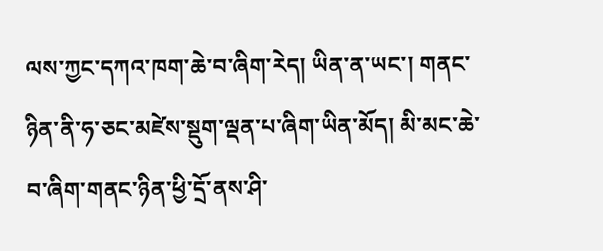ལས་ཀྱང་དཀའ་ཁག་ཆེ་བ་ཞིག་རེད། ཡིན་ན་ཡང་། གནང་ཉིན་ནི་ཧ་ཅང་མཛེས་སྡུག་ལྡན་པ་ཞིག་ཡིན་མོད། མི་མང་ཆེ་བ་ཞིག་གནང་ཉིན་ཕྱི་དྲོ་ནས་ཤི་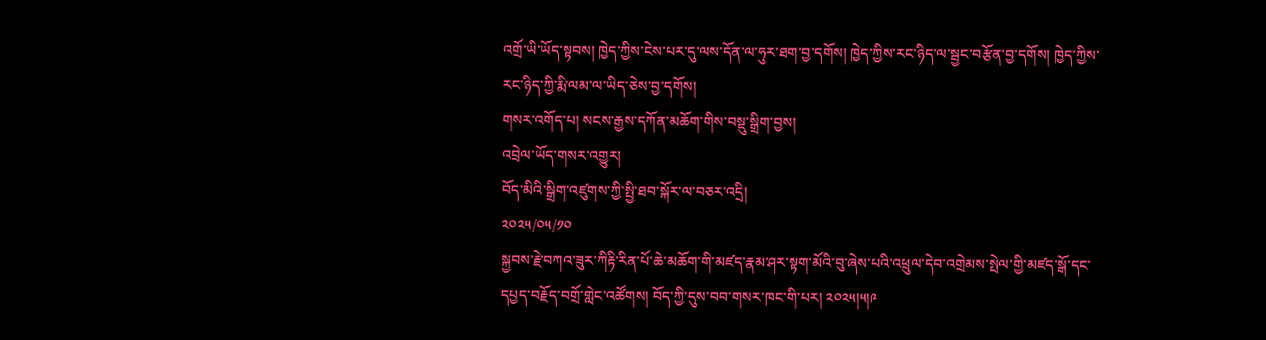འགྲོ་ཡི་ཡོད་སྟབས། ཁྱེད་ཀྱིས་ངེས་པར་དུ་ལས་དོན་ལ་ཧུར་ཐག་བྱ་དགོས། ཁྱེད་ཀྱིས་རང་ཉིད་ལ་སྦྱང་བརྩོན་བྱ་དགོས། ཁྱེད་ཀྱིས་རང་ཉིད་ཀྱི་རྨི་ལམ་ལ་ཡིད་ཅེས་བྱ་དགོས།
གསར་འགོད་པ། སངས་རྒྱས་དཀོན་མཆོག་གིས་བསྡུ་སྒྲིག་བྱས།
འབྲེལ་ཡོད་གསར་འགྱུར།
བོད་མིའི་སྒྲིག་འཛུགས་ཀྱི་སྤྱི་ཐབ་སྐོར་ལ་བཅར་འདྲི།
༢༠༢༥/༠༥/༡༠
སྐྱབས་རྗེ་བཀའ་ཟུར་ཀིརྟི་རིན་པོ་ཆེ་མཆོག་གི་མཛད་རྣམ་ཤར་སྟག་མོའི་བུ་ཞེས་པའི་འཕྲུལ་དེབ་འགྲེམས་སྤེལ་གྱི་མཛད་སྒོ་དང་དཔྱད་བརྗོད་བགྲོ་གླེང་འཚོགས། བོད་ཀྱི་དུས་བབ་གསར་ཁང་གི་པར། ༢༠༢༥།༥།༩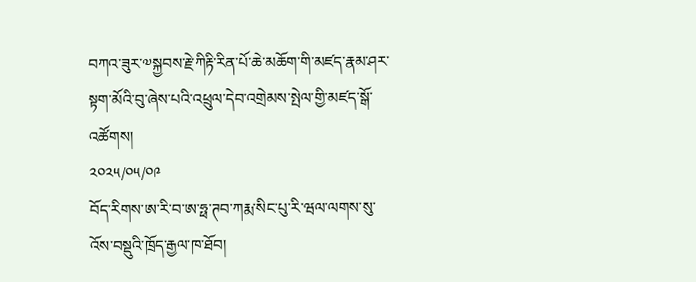བཀའ་ཟུར་༧སྐྱབས་རྗེ་ཀིརྟི་རིན་པོ་ཆེ་མཆོག་གི་མཛད་རྣམ་ཤར་སྟག་མོའི་བུ་ཞེས་པའི་འཕྲུལ་དེབ་འགྲེམས་སྤེལ་གྱི་མཛད་སྒོ་འཚོགས།
༢༠༢༥/༠༥/༠༩
བོད་རིགས་ཨ་རི་བ་ཨ་ཧྥ་ཊབ་ཀརྨ་སིང་པུ་རི་ཝལ་ལགས་སུ་འོས་བསྡུའི་ཁྲོད་རྒྱལ་ཁ་ཐོབ།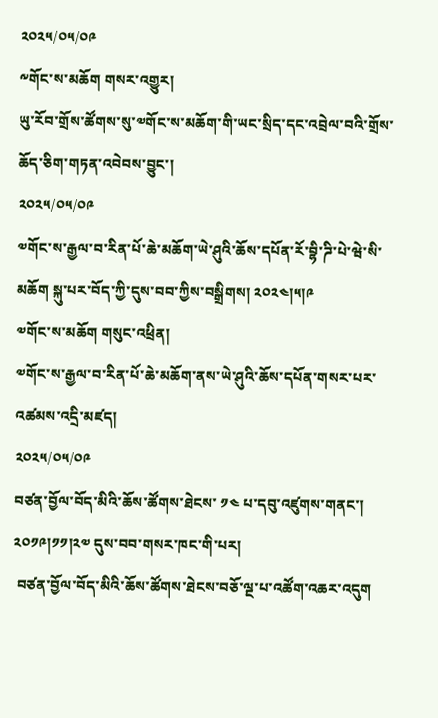༢༠༢༥/༠༥/༠༩
༸གོང་ས་མཆོག གསར་འགྱུར།
ཡུ་རོབ་གྲོས་ཚོགས་སུ་༧གོང་ས་མཆོག་གི་ཡང་སྲིད་དང་འབྲེལ་བའི་གྲོས་ཆོད་ཅིག་གཏན་འབེབས་བྱུང་།
༢༠༢༥/༠༥/༠༩
༧གོང་ས་རྒྱལ་བ་རིན་པོ་ཆེ་མཆོག་ཡེ་ཤུའི་ཆོས་དཔོན་རོ་བྷི་ཌི་པེ་ཝེ་སི་མཆོག སྐུ་པར་བོད་ཀྱི་དུས་བབ་ཀྱིས་བསྒྲིགས། ༢༠༢༤།༥།༩
༧གོང་ས་མཆོག གསུང་འཕྲིན།
༧གོང་ས་རྒྱལ་བ་རིན་པོ་ཆེ་མཆོག་ནས་ཡེ་ཤུའི་ཆོས་དཔོན་གསར་པར་འཚམས་འདྲི་མཛད།
༢༠༢༥/༠༥/༠༩
བཙན་བྱོལ་བོད་མིའི་ཆོས་ཚོགས་ཐེངས་ ༡༤ པ་དབུ་འཛུགས་གནང་། ༢༠༡༩།༡༡།༢༧ དུས་བབ་གསར་ཁང་གི་པར།
 བཙན་བྱོལ་བོད་མིའི་ཆོས་ཚོགས་ཐེངས་བཅོ་ལྔ་པ་འཚོག་འཆར་འདུག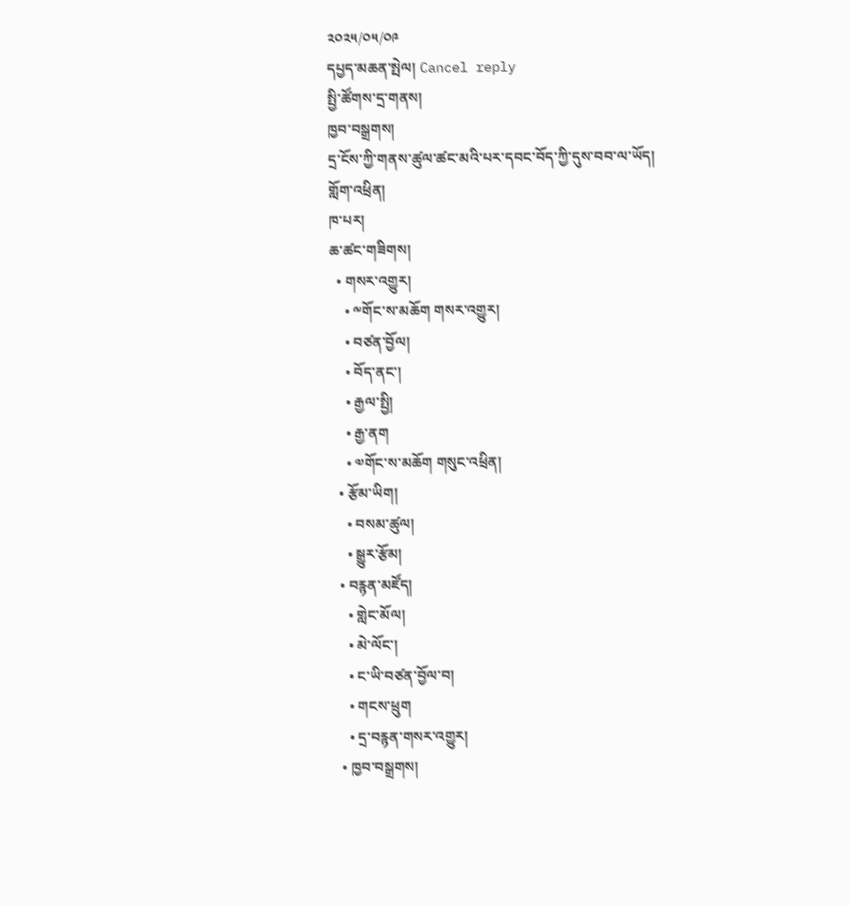༢༠༢༥/༠༥/༠༩
དཔྱད་མཆན་སྤེལ། Cancel reply
སྤྱི་ཚོགས་དྲ་གནས།
ཁྱབ་བསྒྲགས།
དྲ་ངོས་ཀྱི་གནས་ཚུལ་ཚང་མའི་པར་དབང་བོད་ཀྱི་དུས་བབ་ལ་ཡོད།
གློག་འཕྲིན།
ཁ་པར།
ཆ་ཚང་གཟིགས།
  • གསར་འགྱུར།
    • ༸གོང་ས་མཆོག གསར་འགྱུར།
    • བཙན་བྱོལ།
    • བོད་ནང་།
    • རྒྱལ་སྤྱི།
    • རྒྱ་ནག
    • ༧གོང་ས་མཆོག གསུང་འཕྲིན།
  • རྩོམ་ཡིག།
    • བསམ་ཚུལ།
    • སྒྱུར་རྩོམ།
  • བརྙན་མཛོད།
    • གླེང་མོལ།
    • མེ་ལོང་།
    • ང་ཡི་བཙན་བྱོལ་བ།
    • གངས་ཕྲུག
    • དྲ་བརྙན་གསར་འགྱུར།
  • ཁྱབ་བསྒྲགས།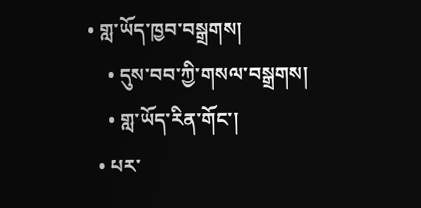• གླ་ཡོད་ཁྱབ་བསྒྲགས།
    • དུས་བབ་ཀྱི་གསལ་བསྒྲགས།
    • གླ་ཡོད་རིན་གོང་།
  • པར་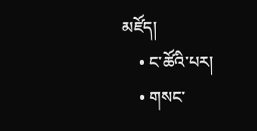མཛོད།
    • ང་ཚོའི་པར།
    • གསང་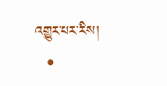འགྱུར་པར་རིས།
  •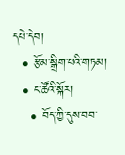དཔེ་དེབ།
  • རྩོམ་སྒྲིག་པའི་གཏམ།
  • ང་ཚོའི་སྐོར།
    • བོད་ཀྱི་དུས་བབ་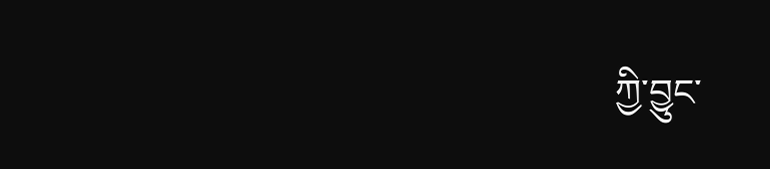ཀྱི་བྱུང་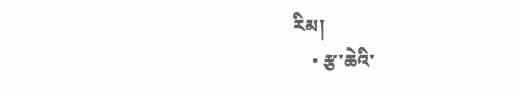རིམ།
    • རྩ་ཆེའི་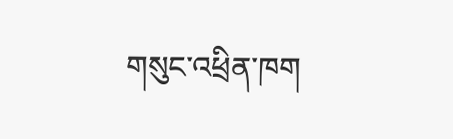གསུང་འཕྲིན་ཁག